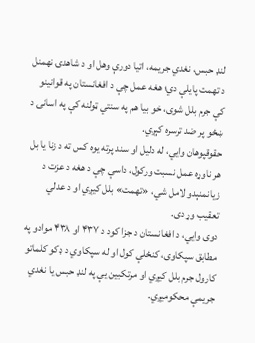لنډ حبس، نغدي جریمه، اتیا دورې وهل او د شاهدۍ نهمنل د تهمت پایلې دي؛ هغه عمل چې د افغانستان په قوانینو کې جرم بلل شوی، خو بیا هم په سنتي ټولنه کې په اسانۍ د ښځو پر ضد ترسره کېږي.
حقوقپوهان وايي، له دلیل او سند پرته یوه کس ته د زنا یا بل هر ناوړه عمل نسبت ورکول، داسې چې د هغه د عزت د زیانمنېدو لامل شي، «تهمت» بلل کیږي او د عدلي تعقیب وړ دی.
دوی وايي، د افغانستان د جزا کود د ۴۳۷ او ۴۳۸ موادو په مطابق سپکاوی، کنځلې کول او له سپکاوي د ډکو کلماتو کارول جرم بلل کیږي او مرتکبین یې په لنډ حبس یا نغدي جریمې محکومیږي.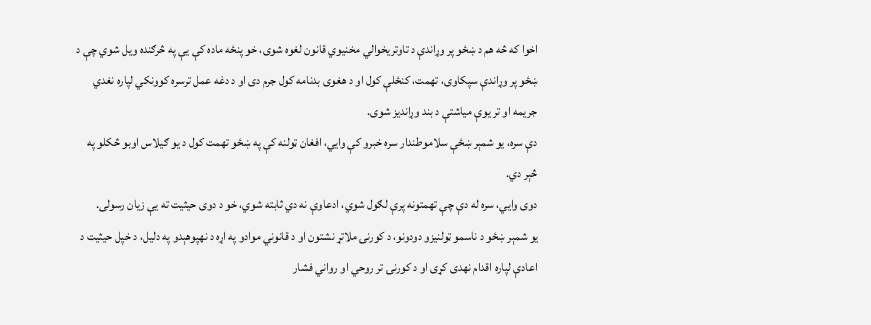اخوا که څه هم د ښځو پر وړاندې د تاوتریخوالي مخنیوي قانون لغوه شوی، خو پنځه ماده کې یې په څرګنده ویل شوي چې د ښځو پر وړاندې سپکاوی، تهمت، کنځلې کول او د هغوی بدنامه کول جرم دی او د دغه عمل ترسره کوونکي لپاره نغدي جریمه او تر یوې میاشتې د بند وړاندیز شوی.
دې سره، یو شمېر ښځې سلاموطندار سره خبرو کې وايي، افغان ټولنه کې په ښځو تهمت کول د یو ګیلاس اوبو څکلو په څېر دي.
دوی وايي، سره له دې چې تهمتونه پرې لګول شوي، ادعاوې نه دي ثابته شوي، خو د دوی حیثیت ته یې زیان رسولی.
یو شمېر ښځو د ناسمو ټولنیزو دودونو، د کورنۍ ملاتړ نشتون او د قانوني موادو په اړه د نهپوهېدو په دلیل، د خپل حیثیت د اعادې لپاره اقدام نهدی کړی او د کورنۍ تر روحي او رواني فشار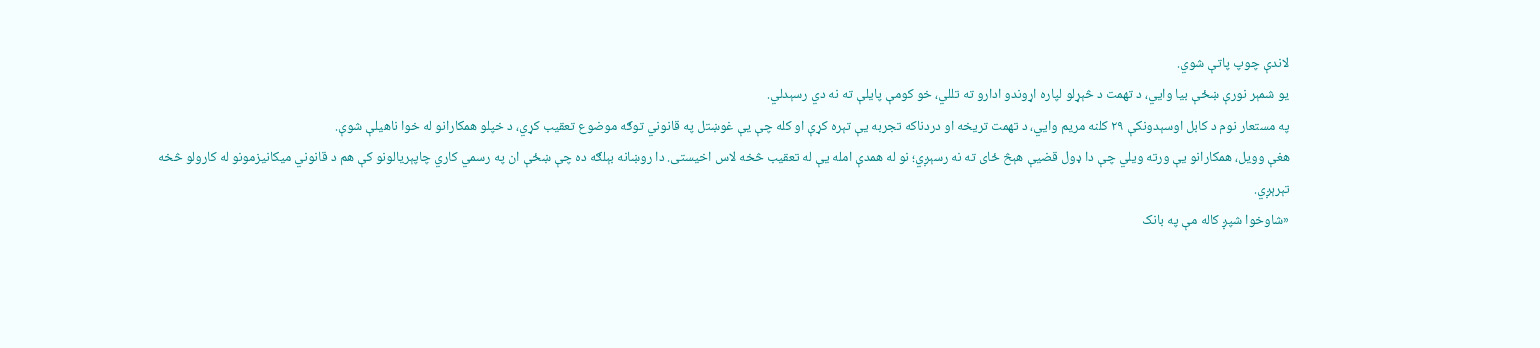لاندې چوپ پاتې شوي.
یو شمېر نورې ښځې بیا وايي، د تهمت د څېړلو لپاره اړوندو ادارو ته تللي، خو کومې پایلې ته نه دي رسېدلي.
په مستعار نوم د کابل اوسېدونکې ۲۹ کلنه مریم وايي، د تهمت تریخه او دردناکه تجربه یې تېره کړې او کله چې یې غوښتل په قانوني توګه موضوع تعقیب کړي، د خپلو همکارانو له خوا ناهیلې شوې.
هغې وویل، همکارانو یې ورته ویلي چې دا ډول قضیې هېڅ ځای ته نه رسېږي؛ نو له همدې امله یې له تعقیب څخه لاس اخیستی. دا روښانه بېلګه ده چې ښځې ان په رسمي کاري چاپېریالونو کې هم د قانوني میکانیزمونو له کارولو څخه تېرېږي.
«شاوخوا شپږ کاله مې په بانک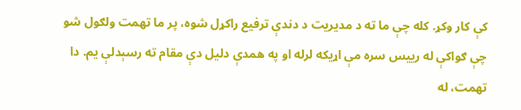کې کار وکړ. کله چې ما ته د مدیریت د دندې ترفیع راکړل شوه، پر ما تهمت ولګول شو چې ګواکې له رییس سره مې اړیکه لرله او په همدې دلیل دې مقام ته رسېدلې یم. دا تهمت، له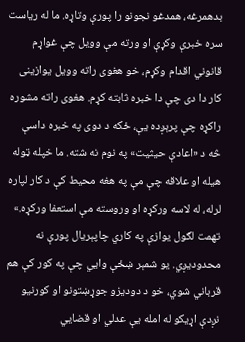بدهمرغه، همدغو نجونو را پورې وتاړه. ما له ریاست سره خبرې وکړې او ورته مې وویل چې غواړم قانوني اقدام وکړم، خو هغوی راته وویل یوازینی کار دا دی چې دا خبره ثابته کړم. هغوی راته مشوره راکړه چې پرېږده یې، ځکه د دوی په خبره داسې څه د «اعادې حیثیت» په نوم نه شته. ما خپله ټوله هیله او علاقه چې مې په هغه محیط کې د کار لپاره لرله، له لاسه ورکړه او وروسته مې استعفا ورکړه.»
تهمت لګول یوازې په کاري چاپېریال پورې نه محدودیږي. یو شمېر ښځې وايي چې په کور کې هم قرباني شوي، خو د دودیزو جوړښتونو او کورنیو نږدې اړیکو له امله یې عدلي او قضایي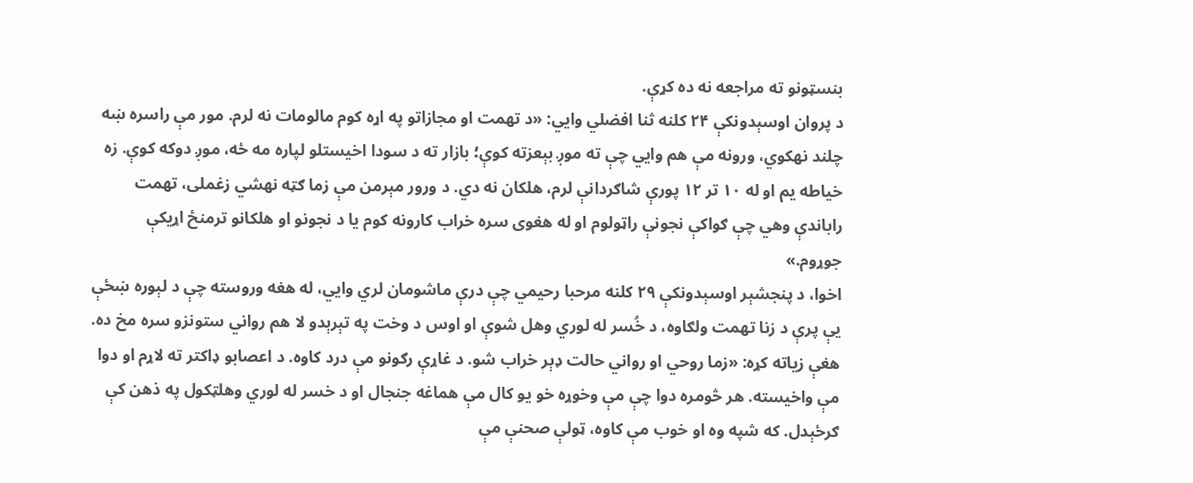بنسټونو ته مراجعه نه ده کړې.
د پروان اوسېدونکې ۲۴ کلنه ثنا افضلي وايي: «د تهمت او مجازاتو په اړه کوم مالومات نه لرم. مور مې راسره ښه چلند نهکوي، ورونه مې هم وايي چې ته موږ بېعزته کوې؛ بازار ته د سودا اخیستلو لپاره مه ځه، موږ دوکه کوې. زه خیاطه یم او له ۱۰ تر ۱۲ پورې شاګردانې لرم، هلکان نه دي. د ورور مېرمن مې زما ګټه نهشي زغملی، تهمت راباندې وهي چې ګواکې نجونې راټولوم او له هغوی سره خراب کارونه کوم یا د نجونو او هلکانو ترمنځ اړیکې جوړوم.»
اخوا، د پنجشېر اوسېدونکې ۲۹ کلنه مرحبا رحیمي چې درې ماشومان لري وايي، له هغه وروسته چې د لېوره ښځې یې پرې د زنا تهمت ولګاوه، د خُسر له لوري وهل شوې او اوس د وخت په تېرېدو لا هم رواني ستونزو سره مخ ده.
هغې زیاته کړه: «زما روحي او رواني حالت ډېر خراب شو. د غاړې رګونو مې درد کاوه. د اعصابو ډاکتر ته لاړم او دوا مې واخیسته. هر څومره دوا چې مې وخوړه خو یو کال مې هماغه جنجال او د خسر له لوري وهلټکول په ذهن کې ګرځېدل. که شپه وه او خوب مې کاوه، ټولې صحنې مې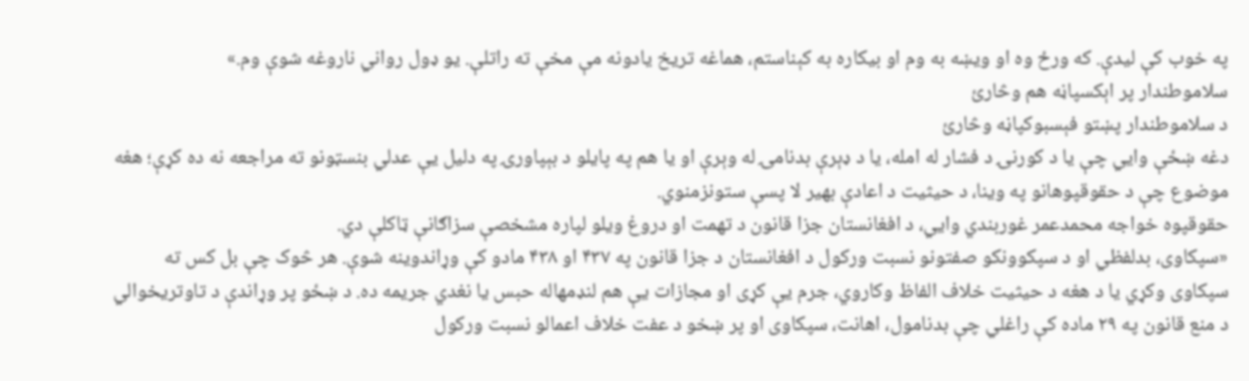په خوب کې لیدې. که ورځ وه او ویښه به وم او بیکاره به کېناستم، هماغه تریخ یادونه مې مخې ته راتلې. یو ډول رواني ناروغه شوې وم.»
سلاموطندار پر اېکسپاڼه هم وڅارئ
د سلاموطندار پښتو فېسبوکپاڼه وڅارئ
دغه ښځې وايي چې یا د کورنۍ د فشار له امله، یا د ډېرې بدنامۍ له وېرې او یا هم په پایلو د بېپاورۍ په دلیل یې عدلي بنسټونو ته مراجعه نه ده کړې؛ هغه موضوع چې د حقوقپوهانو په وینا، د حیثیت د اعادې بهیر لا پسې ستونزمنوي.
حقوقپوه خواجه محمدعمر غوربندي وايي، د افغانستان جزا قانون د تهمت او دروغ ویلو لپاره مشخصې سزاګانې ټاکلې دي.
«سپکاوی، بدلفظي او د سپکوونکو صفتونو نسبت ورکول د افغانستان د جزا قانون په ۴۳۷ او ۴۳۸ مادو کې وړاندوینه شوې. هر څوک چې بل کس ته سپکاوی وکړي یا د هغه د حیثیت خلاف الفاظ وکاروي، جرم یې کړی او مجازات یې هم لنډمهاله حبس یا نغدي جریمه ده. د ښځو پر وړاندې د تاوتریخوالي د منع قانون په ۲۹ ماده کې راغلي چې بدنامول، اهانت، سپکاوی او پر ښخو د عفت خلاف اعمالو نسبت ورکول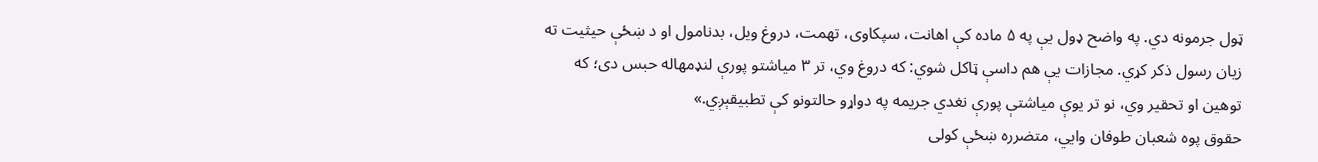ټول جرمونه دي. په واضح ډول یې په ۵ ماده کې اهانت، سپکاوی، تهمت، دروغ ویل، بدنامول او د ښځې حیثیت ته زیان رسول ذکر کړي. مجازات یې هم داسې ټاکل شوي: که دروغ وي، تر ۳ میاشتو پورې لنډمهاله حبس دی؛ که توهین او تحقیر وي، نو تر یوې میاشتې پورې نغدي جریمه په دواړو حالتونو کې تطبیقېږي.»
حقوق پوه شعبان طوفان وايي، متضرره ښځې کولی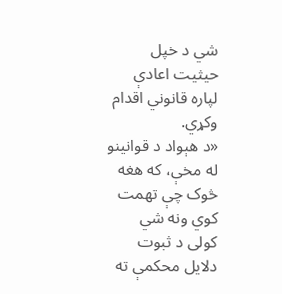شي د خپل حیثیت اعادې لپاره قانوني اقدام وکړي.
«د هېواد د قوانینو له مخې، که هغه څوک چې تهمت کوي ونه شي کولی د ثبوت دلایل محکمې ته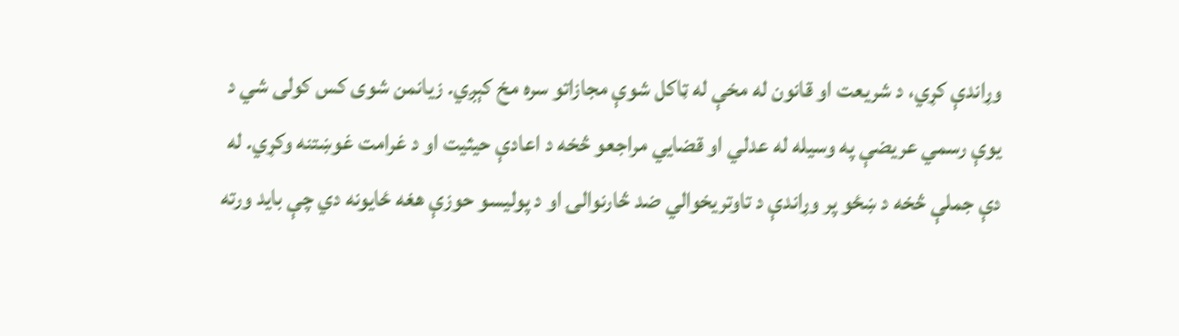وړاندې کړي، د شریعت او قانون له مخې له ټاکل شوې مجازاتو سره مخ کېږي. زیانمن شوی کس کولی شي د یوې رسمي عریضې په وسیله له عدلي او قضایي مراجعو څخه د اعادې حیثیت او د غرامت غوښتنه وکړي. له دې جملې څخه د ښځو پر وړاندې د تاوتریخوالي ضد څارنوالۍ او د پولیسو حوزې هغه ځایونه دي چې باید ورته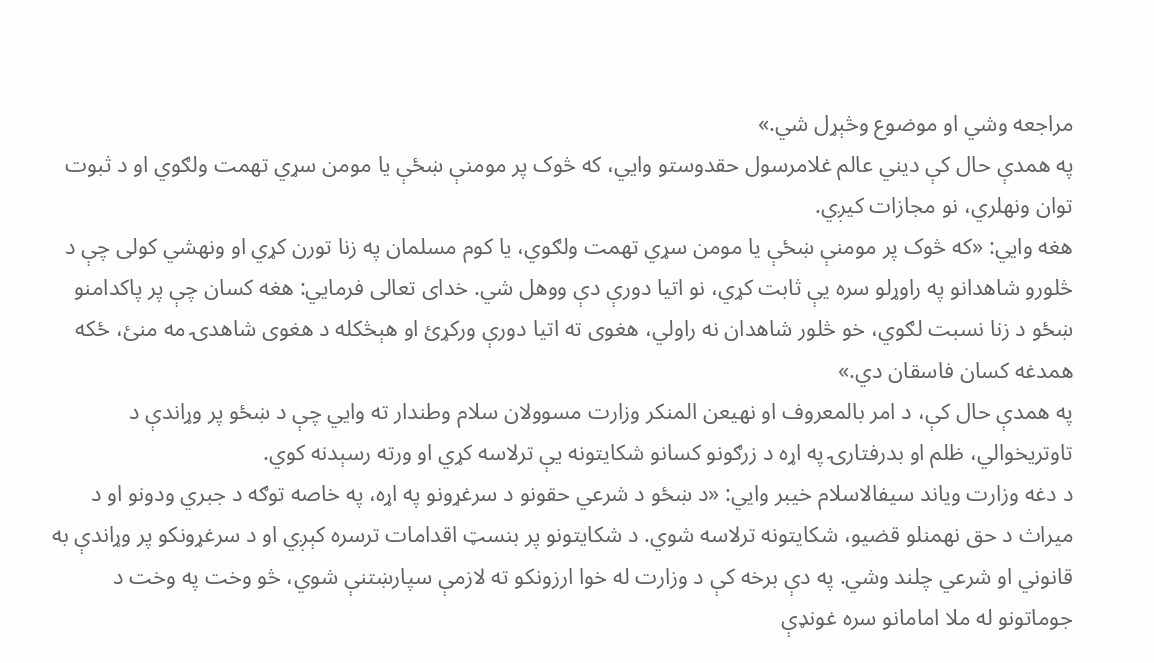مراجعه وشي او موضوع وڅېړل شي.»
په همدې حال کې دیني عالم غلامرسول حقدوستو وايي، که څوک پر مومنې ښځې یا مومن سړي تهمت ولګوي او د ثبوت توان ونهلري، نو مجازات کیږي.
هغه وايي: «که څوک پر مومنې ښځې یا مومن سړي تهمت ولګوي، یا کوم مسلمان په زنا تورن کړي او ونهشي کولی چې د څلورو شاهدانو په راوړلو سره یې ثابت کړي، نو اتیا دورې دې ووهل شي. خدای تعالی فرمایي: هغه کسان چې پر پاکدامنو ښځو د زنا نسبت لګوي، خو څلور شاهدان نه راولي، هغوی ته اتیا دورې ورکړئ او هېڅکله د هغوی شاهدۍ مه منئ، ځکه همدغه کسان فاسقان دي.»
په همدې حال کې، د امر بالمعروف او نهیعن المنکر وزارت مسوولان سلام وطندار ته وايي چې د ښځو پر وړاندې د تاوتریخوالي، ظلم او بدرفتارۍ په اړه د زرګونو کسانو شکایتونه یې ترلاسه کړي او ورته رسېدنه کوي.
د دغه وزارت ویاند سیفالاسلام خیبر وايي: «د ښځو د شرعي حقونو د سرغړونو په اړه، په خاصه توګه د جبري ودونو او د میراث د حق نهمنلو قضیو، شکایتونه ترلاسه شوي. د شکایتونو پر بنسټ اقدامات ترسره کېږي او د سرغړونکو پر وړاندې به قانوني او شرعي چلند وشي. په دې برخه کې د وزارت له خوا ارزونکو ته لازمې سپارښتنې شوي، څو وخت په وخت د جوماتونو له ملا امامانو سره غونډې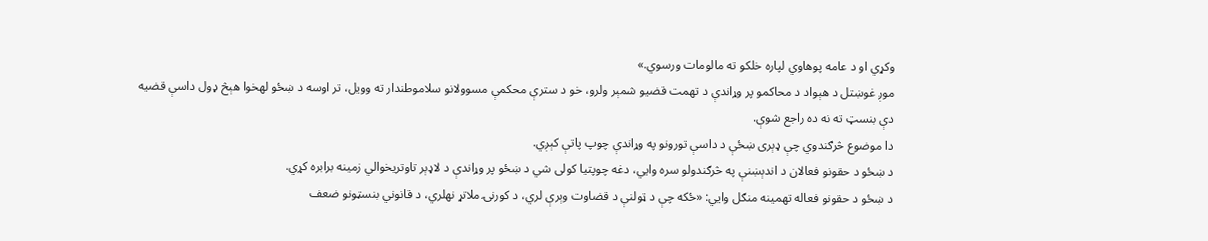وکړي او د عامه پوهاوي لپاره خلکو ته مالومات ورسوي.»
موږ غوښتل د هېواد د محاکمو پر وړاندې د تهمت قضیو شمېر ولرو، خو د سترې محکمې مسوولانو سلاموطندار ته وویل، تر اوسه د ښځو لهخوا هېڅ ډول داسې قضیه دې بنسټ ته نه ده راجع شوې.
دا موضوع څرګندوي چې ډېری ښځې د داسې تورونو په وړاندې چوپ پاتې کېږي.
د ښځو د حقونو فعالان د اندېښنې په څرګندولو سره وايي، دغه چوپتیا کولی شي د ښځو پر وړاندې د لاډېر تاوتریخوالي زمینه برابره کړي.
د ښځو د حقونو فعاله تهمینه منګل وايي: «ځکه چې د ټولنې د قضاوت وېرې لري، د کورنۍ ملاتړ نهلري، د قانوني بنسټونو ضعف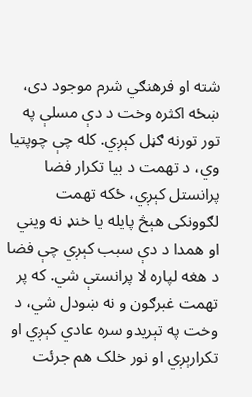شته او فرهنګي شرم موجود دی، ښځه اکثره وخت د دې مسلې په تور تورنه ګڼل کېږي. کله چې چوپتیا وي، د تهمت د بیا تکرار فضا پرانستل کېږي، ځکه تهمت لګوونکی هېڅ پایله یا خنډ نه ویني او همدا د دې سبب کېږي چې فضا د هغه لپاره لا پرانستې شي. که پر تهمت غبرګون و نه ښودل شي، د وخت په تېریدو سره عادي کېږي او تکرارېږي او نور خلک هم جرئت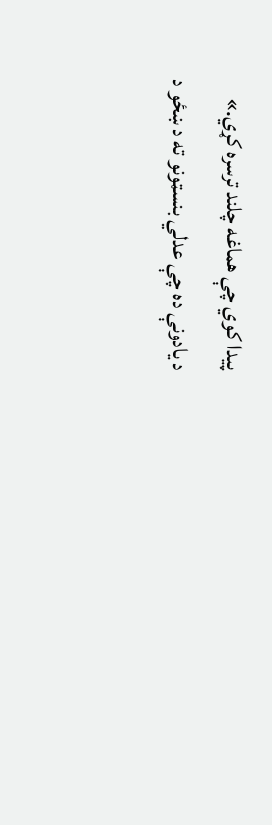پیدا کوي چې هماغه چلند ترسره کړي.»
د یادونې ده چې عدلي بنسټونو ته د ښځو د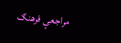مراجعې فرهنګ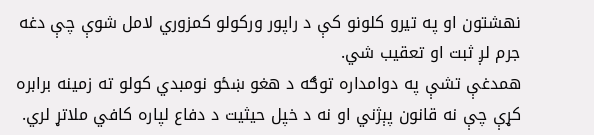نهشتون او په تیرو کلونو کې د راپور ورکولو کمزوري لامل شوې چې دغه جرم لږ ثبت او تعقیب شي.
همدغې تشې په دوامداره توګه د هغو ښځو نومبدي کولو ته زمینه برابره کړې چې نه قانون پېژني او نه د خپل حیثیت د دفاع لپاره کافي ملاتړ لري.